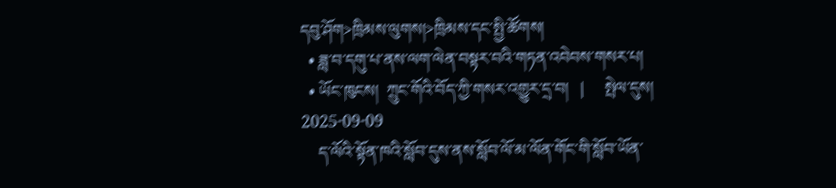དབུ་ཤོག>ཁྲིམས་ལུགས།>ཁྲིམས་དང་སྤྱི་ཚོགས།
  • ཟླ་བ་དགུ་པ་ནས་ལག་ལེན་བསྟར་བའི་གཏན་འབེབས་གསར་པ།
  • ཡོང་ཁུངས།  ཀྲུང་གོའི་བོད་ཀྱི་གསར་འགྱུར་དྲ་བ།   |     སྤེལ་དུས།  2025-09-09
    ད་ལོའི་སྟོན་ཁའི་སློབ་དུས་ནས་སློབ་ལོ་མ་ལོན་གོང་གི་སློབ་ཡོན་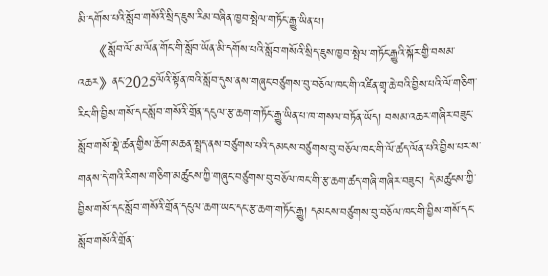མི་དགོས་པའི་སློབ་གསོའི་སྲིད་ཇུས་རིམ་བཞིན་ཁྱབ་སྤེལ་གཏོང་རྒྱུ་ཡིན་པ།
    《སློབ་ལོ་མ་ལོན་གོང་གི་སློབ་ཡོན་མི་དགོས་པའི་སློབ་གསོའི་སྲིད་ཇུས་ཁྱབ་སྤེལ་གཏོང་རྒྱུའི་སྐོར་གྱི་བསམ་འཆར》ནང་2025ལོའི་སྟོན་ཁའི་སློབ་དུས་ནས་གཞུང་བཙུགས་བུ་བཅོལ་ཁང་གི་འཛིན་གྲྭ་ཆེ་བའི་བྱིས་པའི་ལོ་གཅིག་རིང་གི་བྱིས་གསོ་དང་སློབ་གསོའི་གྲོན་དངུལ་རྩ་ཆག་གཏོང་རྒྱུ་ཡིན་པ་ཁ་གསལ་བཏོན་ཡོད། བསམ་འཆར་གཞིར་བཟུང་སློབ་གསོ་སྡེ་ཚན་གྱིས་ཆོག་མཆན་སྤྲད་ནས་བཙུགས་པའི་དམངས་བཙུགས་བུ་བཅོལ་ཁང་གི་ལོ་ཚད་ལོན་པའི་བྱིས་པར་ས་གནས་དེ་གའི་རིགས་གཅིག་མཚུངས་ཀྱི་གཞུང་བཙུགས་བུ་བཅོལ་ཁང་གི་རྩ་ཆག་ཚད་གཞི་གཞིར་བཟུང་། དེ་མཚུངས་ཀྱི་བྱིས་གསོ་དང་སློབ་གསོའི་གྲོན་དངུལ་ཆག་ཡང་དང་རྩ་ཆག་གཏོང་རྒྱུ། དམངས་བཙུགས་བུ་བཅོལ་ཁང་གི་བྱིས་གསོ་དང་སློབ་གསོའི་གྲོན་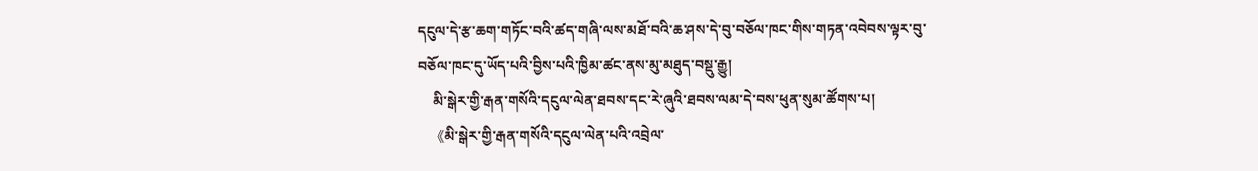དངུལ་དེ་རྩ་ཆག་གཏོང་བའི་ཚད་གཞི་ལས་མཐོ་བའི་ཆ་ཤས་དེ་བུ་བཅོལ་ཁང་གིས་གཏན་འབེབས་ལྟར་བུ་བཅོལ་ཁང་དུ་ཡོད་པའི་བྱིས་པའི་ཁྱིམ་ཚང་ནས་མུ་མཐུད་བསྡུ་རྒྱུ།
    མི་སྒེར་གྱི་རྒན་གསོའི་དངུལ་ལེན་ཐབས་དང་རེ་ཞུའི་ཐབས་ལམ་དེ་བས་ཕུན་སུམ་ཚོགས་པ།
    《མི་སྒེར་གྱི་རྒན་གསོའི་དངུལ་ལེན་པའི་འབྲེལ་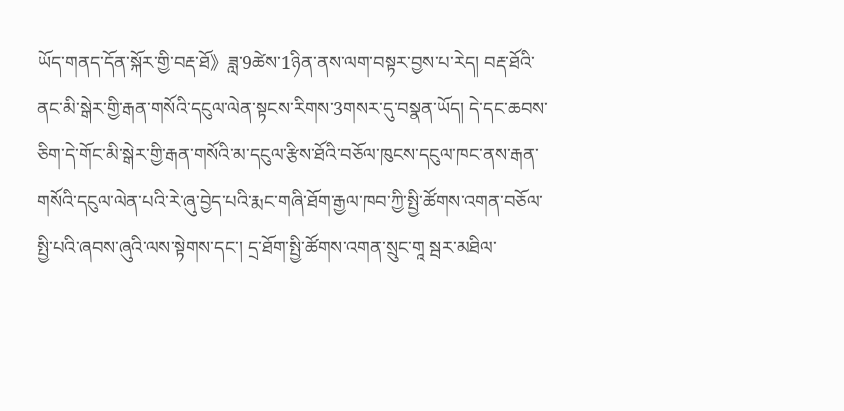ཡོད་གནད་དོན་སྐོར་གྱི་བརྡ་ཐོ》ཟླ་9ཚེས་1ཉིན་ནས་ལག་བསྟར་བྱས་པ་རེད། བརྡ་ཐོའི་ནང་མི་སྒེར་གྱི་རྒན་གསོའི་དངུལ་ལེན་སྟངས་རིགས་3གསར་དུ་བསྣན་ཡོད། དེ་དང་ཆབས་ཅིག་དེ་གོང་མི་སྒེར་གྱི་རྒན་གསོའི་མ་དངུལ་རྩིས་ཐོའི་བཅོལ་ཁུངས་དངུལ་ཁང་ནས་རྒན་གསོའི་དངུལ་ལེན་པའི་རེ་ཞུ་བྱེད་པའི་རྨང་གཞི་ཐོག་རྒྱལ་ཁབ་ཀྱི་སྤྱི་ཚོགས་འགན་བཅོལ་སྤྱི་པའི་ཞབས་ཞུའི་ལས་སྟེགས་དང་། དྲ་ཐོག་སྤྱི་ཚོགས་འགན་སྲུང་གཱ སྦར་མཐིལ་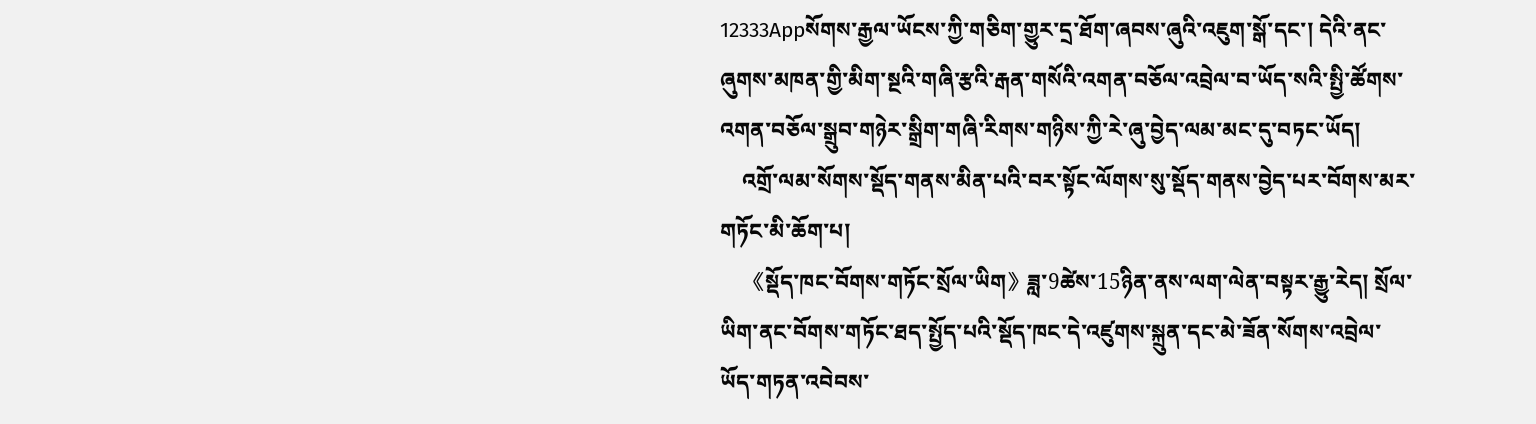12333Appསོགས་རྒྱལ་ཡོངས་ཀྱི་གཅིག་གྱུར་དྲ་ཐོག་ཞབས་ཞུའི་འཇུག་སྒོ་དང་། དེའི་ནང་ཞུགས་མཁན་གྱི་མིག་སྔའི་གཞི་རྩའི་རྒན་གསོའི་འགན་བཅོལ་འབྲེལ་བ་ཡོད་སའི་སྤྱི་ཚོགས་འགན་བཅོལ་སྒྲུབ་གཉེར་སྒྲིག་གཞི་རིགས་གཉིས་ཀྱི་རེ་ཞུ་བྱེད་ལམ་མང་དུ་བཏང་ཡོད།
    འགྲོ་ལམ་སོགས་སྡོད་གནས་མིན་པའི་བར་སྟོང་ལོགས་སུ་སྡོད་གནས་བྱེད་པར་བོགས་མར་གཏོང་མི་ཆོག་པ།
    《སྡོད་ཁང་བོགས་གཏོང་སྲོལ་ཡིག》ཟླ་9ཚེས་15ཉིན་ནས་ལག་ལེན་བསྟར་རྒྱུ་རེད། སྲོལ་ཡིག་ནང་བོགས་གཏོང་ཐད་སྤྱོད་པའི་སྡོད་ཁང་དེ་འཛུགས་སྐྲུན་དང་མེ་ཟོན་སོགས་འབྲེལ་ཡོད་གཏན་འབེབས་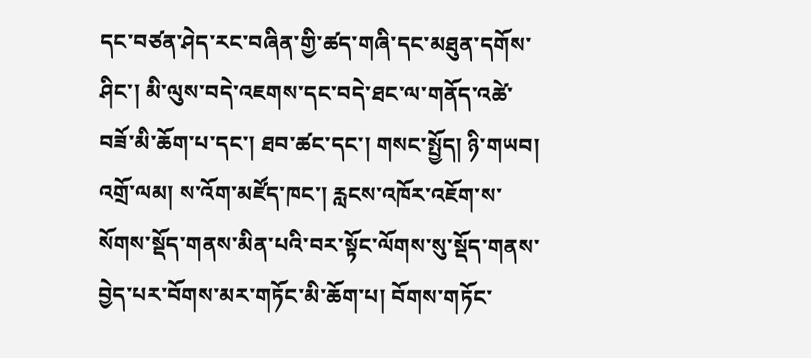དང་བཙན་ཤེད་རང་བཞིན་གྱི་ཚད་གཞི་དང་མཐུན་དགོས་ཤིང་། མི་ལུས་བདེ་འཇགས་དང་བདེ་ཐང་ལ་གནོད་འཚེ་བཟོ་མི་ཆོག་པ་དང་། ཐབ་ཚང་དང་། གསང་སྤྱོད། ཉི་གཡབ། འགྲོ་ལམ། ས་འོག་མཛོད་ཁང་། རླངས་འཁོར་འཇོག་ས་སོགས་སྡོད་གནས་མིན་པའི་བར་སྟོང་ལོགས་སུ་སྡོད་གནས་བྱེད་པར་བོགས་མར་གཏོང་མི་ཆོག་པ། བོགས་གཏོང་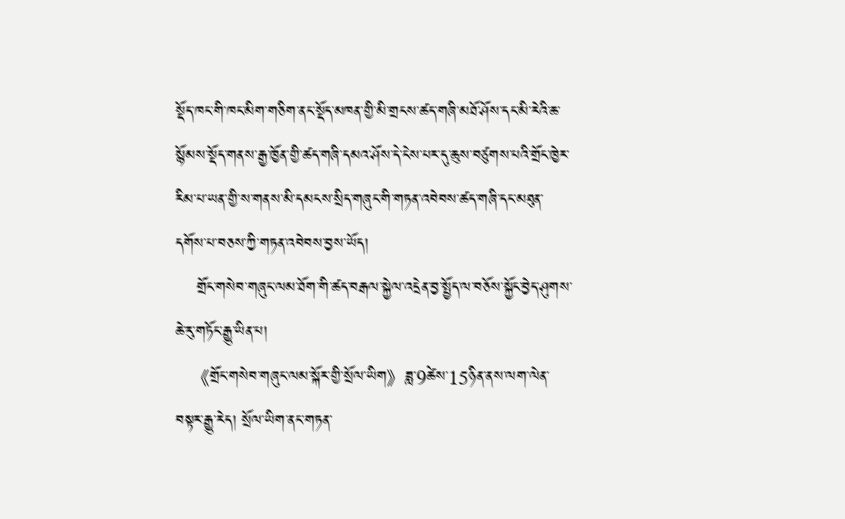སྡོད་ཁང་གི་ཁང་མིག་གཅིག་ནང་སྡོད་མཁན་གྱི་མི་གྲངས་ཚད་གཞི་མཐོ་ཤོས་དང་མི་རེའི་ཆ་སྙོམས་སྡོད་གནས་རྒྱ་ཁྱོན་གྱི་ཚད་གཞི་དམའ་ཤོས་དེ་ངེས་པར་དུ་ཆུས་བཙུགས་པའི་གྲོང་ཁྱེར་རིམ་པ་ཡན་གྱི་ས་གནས་མི་དམངས་སྲིད་གཞུང་གི་གཏན་འབེབས་ཚད་གཞི་དང་མཐུན་དགོས་པ་བཅས་ཀྱི་གཏན་འབེབས་བྱས་ཡོད།
    གྲོང་གསེབ་གཞུང་ལམ་ཐོག་གི་ཚད་བརྒལ་སྐྱེལ་འདྲེན་བྱ་སྤྱོད་ལ་བཅོས་སྐྱོང་བྱེད་ཤུགས་ཆེ་རུ་གཏོང་རྒྱུ་ཡིན་པ།
    《གྲོང་གསེབ་གཞུང་ལམ་སྐོར་གྱི་སྲོལ་ཡིག》ཟླ་9ཚེས་15ཉིན་ནས་ལག་ལེན་བསྟར་རྒྱུ་རེད། སྲོལ་ཡིག་ནང་གཏན་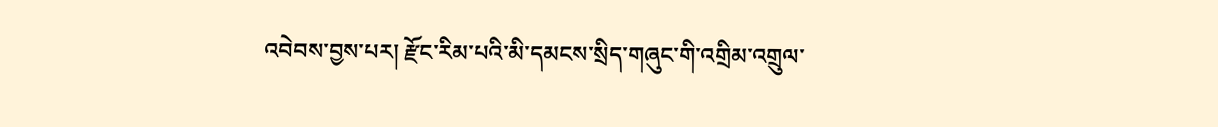འབེབས་བྱས་པར། རྫོང་རིམ་པའི་མི་དམངས་སྲིད་གཞུང་གི་འགྲིམ་འགྲུལ་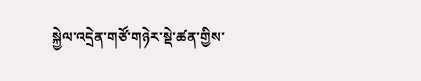སྐྱེལ་འདྲེན་གཙོ་གཉེར་སྡེ་ཚན་གྱིས་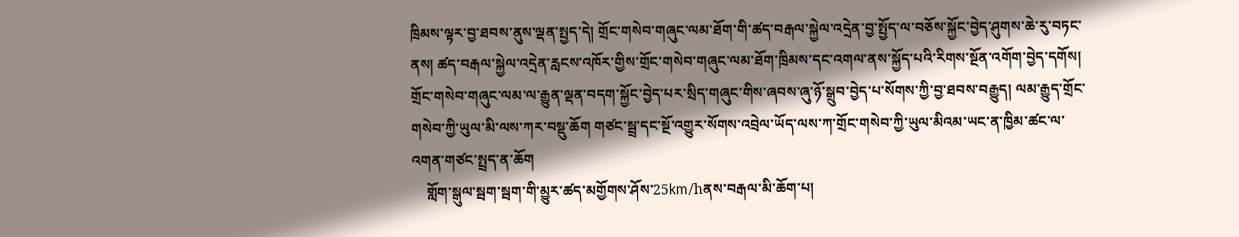ཁྲིམས་ལྟར་བྱ་ཐབས་ནུས་ལྡན་སྤྱད་དེ། གྲོང་གསེབ་གཞུང་ལམ་ཐོག་གི་ཚད་བརྒལ་སྐྱེལ་འདྲེན་བྱ་སྤྱོད་ལ་བཅོས་སྐྱོང་བྱེད་ཤུགས་ཆེ་རུ་བཏང་ནས། ཚད་བརྒལ་སྐྱེལ་འདྲེན་རླངས་འཁོར་གྱིས་གྲོང་གསེབ་གཞུང་ལམ་ཐོག་ཁྲིམས་དང་འགལ་ནས་སྐྱོད་པའི་རིགས་སྔོན་འགོག་བྱེད་དགོས། གྲོང་གསེབ་གཞུང་ལམ་ལ་རྒྱུན་ལྡན་བདག་སྐྱོང་བྱེད་པར་སྲིད་གཞུང་གིས་ཞབས་ཞུ་ཉོ་སྒྲུབ་བྱེད་པ་སོགས་ཀྱི་བྱ་ཐབས་བརྒྱུད། ལམ་རྒྱུད་གྲོང་གསེབ་ཀྱི་ཡུལ་མི་ལས་ཀར་བསྡུ་ཆོག གཙང་སྦྲ་དང་སྔོ་འགྱུར་སོགས་འབྲེལ་ཡོད་ལས་ཀ་གྲོང་གསེབ་ཀྱི་ཡུལ་མིའམ་ཡང་ན་ཁྱིམ་ཚང་ལ་འགན་གཙང་སྤྲད་ན་ཆོག
    གློག་སྒུལ་སྦག་སྦག་གི་མྱུར་ཚད་མགྱོགས་ཤོས་25km/hནས་བརྒལ་མི་ཆོག་པ།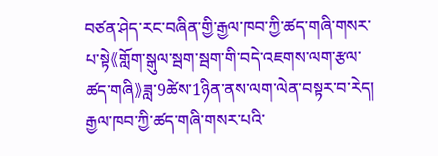བཙན་ཤེད་རང་བཞིན་གྱི་རྒྱལ་ཁབ་ཀྱི་ཚད་གཞི་གསར་པ་སྟེ《གློག་སྒུལ་སྦག་སྦག་གི་བདེ་འཇགས་ལག་རྩལ་ཚད་གཞི》ཟླ་9ཚེས་1ཉིན་ནས་ལག་ལེན་བསྟར་བ་རེད། རྒྱལ་ཁབ་ཀྱི་ཚད་གཞི་གསར་པའི་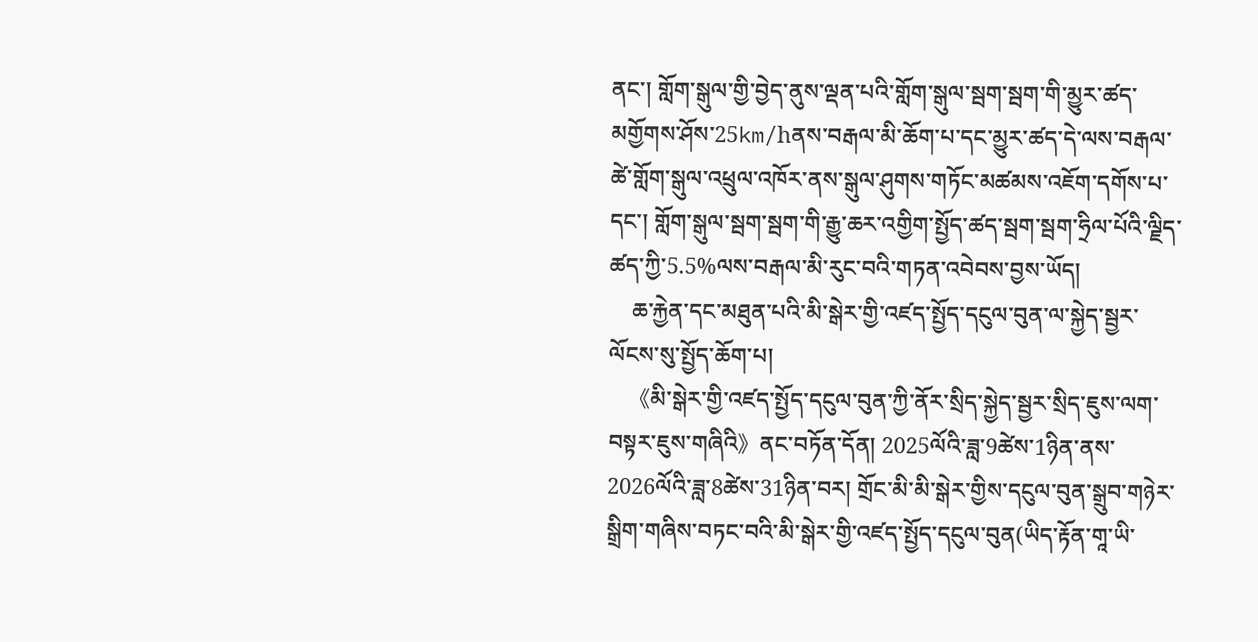ནང་། གློག་སྒུལ་གྱི་བྱེད་ནུས་ལྡན་པའི་གློག་སྒུལ་སྦག་སྦག་གི་མྱུར་ཚད་མགྱོགས་ཤོས་25km/hནས་བརྒལ་མི་ཆོག་པ་དང་མྱུར་ཚད་དེ་ལས་བརྒལ་ཚེ་གློག་སྒུལ་འཕྲུལ་འཁོར་ནས་སྒུལ་ཤུགས་གཏོང་མཚམས་འཇོག་དགོས་པ་དང་། གློག་སྒུལ་སྦག་སྦག་གི་རྒྱུ་ཆར་འགྱིག་སྤྱོད་ཚད་སྦག་སྦག་ཧྲིལ་པོའི་ལྗིད་ཚད་ཀྱི་5.5%ལས་བརྒལ་མི་རུང་བའི་གཏན་འབེབས་བྱས་ཡོད།
    ཆ་རྐྱེན་དང་མཐུན་པའི་མི་སྒེར་གྱི་འཛད་སྤྱོད་དངུལ་བུན་ལ་སྐྱེད་སྦྱར་ལོངས་སུ་སྤྱོད་ཆོག་པ།
    《མི་སྒེར་གྱི་འཛད་སྤྱོད་དངུལ་བུན་ཀྱི་ནོར་སྲིད་སྐྱེད་སྦྱར་སྲིད་ཇུས་ལག་བསྟར་ཇུས་གཞིའི》ནང་བཏོན་དོན། 2025ལོའི་ཟླ་9ཚེས་1ཉིན་ནས་2026ལོའི་ཟླ་8ཚེས་31ཉིན་བར། གྲོང་མི་མི་སྒེར་གྱིས་དངུལ་བུན་སྒྲུབ་གཉེར་སྒྲིག་གཞིས་བཏང་བའི་མི་སྒེར་གྱི་འཛད་སྤྱོད་དངུལ་བུན(ཡིད་རྟོན་གཱ་ཡི་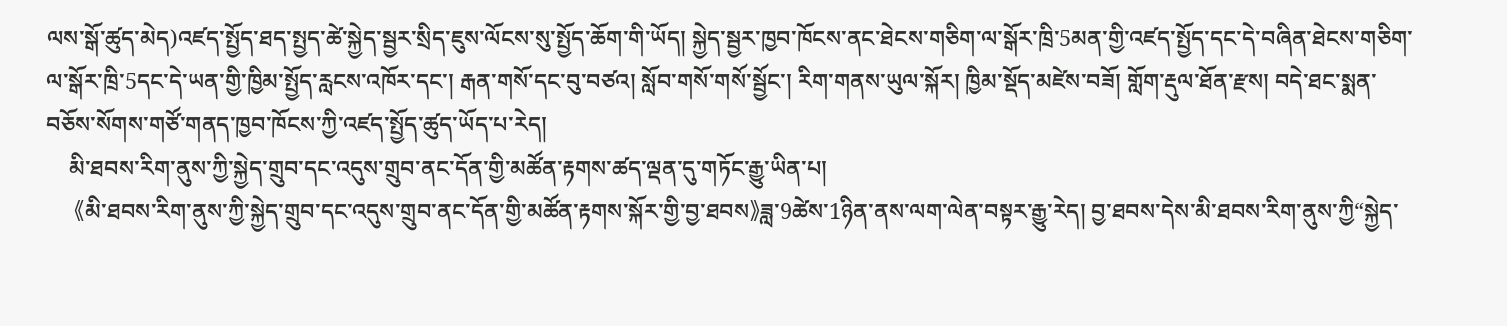ལས་སྒོ་ཚུད་མེད)འཛད་སྤྱོད་ཐད་སྤྱད་ཚེ་སྐྱེད་སྦྱར་སྲིད་ཇུས་ལོངས་སུ་སྤྱོད་ཆོག་གི་ཡོད། སྐྱེད་སྦྱར་ཁྱབ་ཁོངས་ནང་ཐེངས་གཅིག་ལ་སྒོར་ཁྲི་5མན་གྱི་འཛད་སྤྱོད་དང་དེ་བཞིན་ཐེངས་གཅིག་ལ་སྒོར་ཁྲི་5དང་དེ་ཡན་གྱི་ཁྱིམ་སྤྱོད་རླངས་འཁོར་དང་། རྒན་གསོ་དང་བུ་བཙའ། སློབ་གསོ་གསོ་སྦྱོང་། རིག་གནས་ཡུལ་སྐོར། ཁྱིམ་སྡོད་མཛེས་བཟོ། གློག་རྡུལ་ཐོན་རྫས། བདེ་ཐང་སྨན་བཅོས་སོགས་གཙོ་གནད་ཁྱབ་ཁོངས་ཀྱི་འཛད་སྤྱོད་ཚུད་ཡོད་པ་རེད།
    མི་ཐབས་རིག་ནུས་ཀྱི་སྐྱེད་གྲུབ་དང་འདུས་གྲུབ་ནང་དོན་གྱི་མཚོན་རྟགས་ཚད་ལྡན་དུ་གཏོང་རྒྱུ་ཡིན་པ།
    《མི་ཐབས་རིག་ནུས་ཀྱི་སྐྱེད་གྲུབ་དང་འདུས་གྲུབ་ནང་དོན་གྱི་མཚོན་རྟགས་སྐོར་གྱི་བྱ་ཐབས》ཟླ་9ཚེས་1ཉིན་ནས་ལག་ལེན་བསྟར་རྒྱུ་རེད། བྱ་ཐབས་དེས་མི་ཐབས་རིག་ནུས་ཀྱི“སྐྱེད་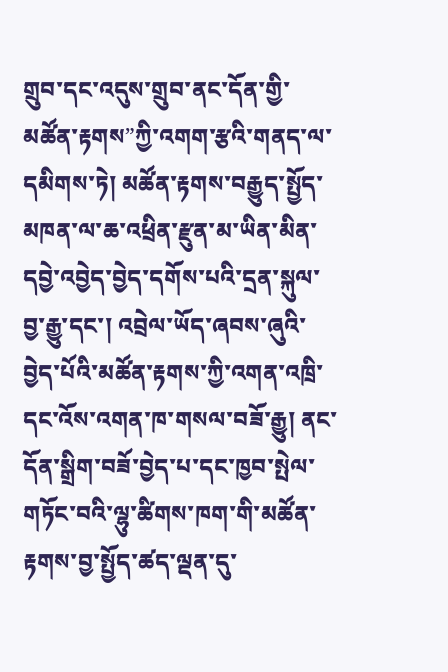གྲུབ་དང་འདུས་གྲུབ་ནང་དོན་གྱི་མཚོན་རྟགས”ཀྱི་འགག་རྩའི་གནད་ལ་དམིགས་ཏེ། མཚོན་རྟགས་བརྒྱུད་སྤྱོད་མཁན་ལ་ཆ་འཕྲིན་རྫུན་མ་ཡིན་མིན་དབྱེ་འབྱེད་བྱེད་དགོས་པའི་དྲན་སྐུལ་བྱ་རྒྱུ་དང་། འབྲེལ་ཡོད་ཞབས་ཞུའི་བྱེད་པོའི་མཚོན་རྟགས་ཀྱི་འགན་འཁྲི་དང་འོས་འགན་ཁ་གསལ་བཟོ་རྒྱུ། ནང་དོན་སྒྲིག་བཟོ་བྱེད་པ་དང་ཁྱབ་སྤེལ་གཏོང་བའི་ལྷུ་ཚིགས་ཁག་གི་མཚོན་རྟགས་བྱ་སྤྱོད་ཚད་ལྡན་དུ་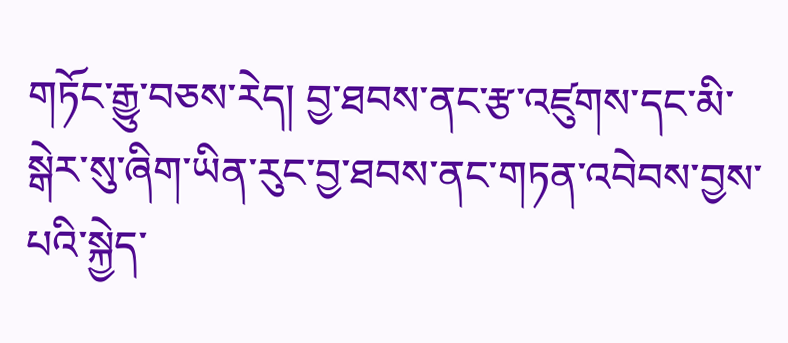གཏོང་རྒྱུ་བཅས་རེད། བྱ་ཐབས་ནང་རྩ་འཛུགས་དང་མི་སྒེར་སུ་ཞིག་ཡིན་རུང་བྱ་ཐབས་ནང་གཏན་འབེབས་བྱས་པའི་སྐྱེད་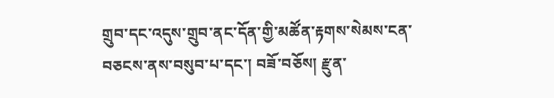གྲུབ་དང་འདུས་གྲུབ་ནང་དོན་གྱི་མཚོན་རྟགས་སེམས་ངན་བཅངས་ནས་བསུབ་པ་དང་། བཟོ་བཅོས། རྫུན་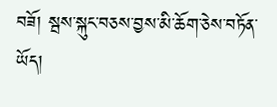བཟོ། སྦས་སྐུང་བཅས་བྱས་མི་ཆོག་ཅེས་བཏོན་ཡོད།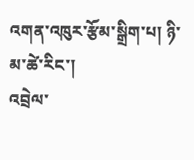འགན་འཁུར་རྩོམ་སྒྲིག་པ། ཉི་མ་ཚེ་རིང་།
འབྲེལ་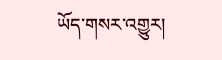ཡོད་གསར་འགྱུར།